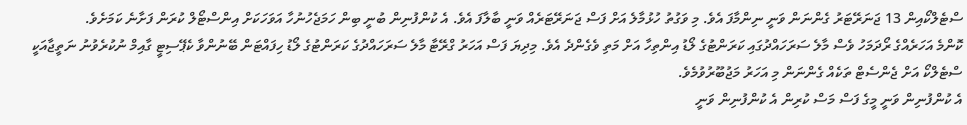ސްޓެލްކޯއިން 13 ޖަނަރޭޓަރު ގެންނަން ވަނީ ނިންމާފަ އެވެ. މި ވަގުތު ހުޅުމާލެ އަށް ފަސް ޖަނަރޭޓަރެއް ވަނީ ބާލާފަ އެވެ. އެ ކުންފުނިން ބުނީ ބިން ހަމަޖެހުނުހާ އަވަހަކަށް އިންސްޓޯލް ކުރަން ފަށާނެ ކަމަށެވެ.
ކޮންމެ އަހަރެއްގެ ރޯދަމަހު ވެސް މާލެ ސަރަހައްދުގައި ކަރަންޓުގެ ލޯޑު އިންތިހާ އަށް މަތި ވެގެންދެ އެވެ. މިދިޔަ ފަސް އަހަރު ގްރޭޓާ މާލެ ސަރަހައްދުގެ ކަރަންޓުގެ ލޯޑު ހިފައްޓަން ބޭނުންވާ ކެޕޭސިޓީ ގާއިމް ނުކުރެވުނު ނަތީޖާއަކީ ސްޓެލްކޯ އަށް ޖެންސެޓް ތަކެއް ގެންނަން މި އަހަރު މަޖުބޫރުވުމެވެ.
އެ ކުންފުނިން ވަނީ މީގެ ފަސް މަސް ކުރިން އެ ކުންފުނިން ވަނީ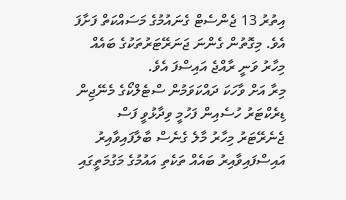އިތުރު 13 ޖެންސެޓް ގެނައުމުގެ މަސައްކަތް ފަށާފަ އެވެ. މިގޮތުން ގެންނަ ޖަނަރޭޓަރުތަކުގެ ބައެއް މިހާރު ވަނީ ރާއްޖެ އައިސްފަ އެވެ.
މިރާ އަށް ވާހަކަ ދައްކަވަމުން ސްޓެލްކޯގެ މެނޭޖިން ޑިރެކްޓަރު ހުސެއިން ފަހުމީ ވިދާޅުވީ ފަސް ޖެނެރޭޓަރު މިހާރު މާލެ ގެނެސް ބާލާފައިވާއިރު އައިސްފައިވާއިރު ބައެއް ތަކެތި އައުމުގެ މަގުމަތީގައި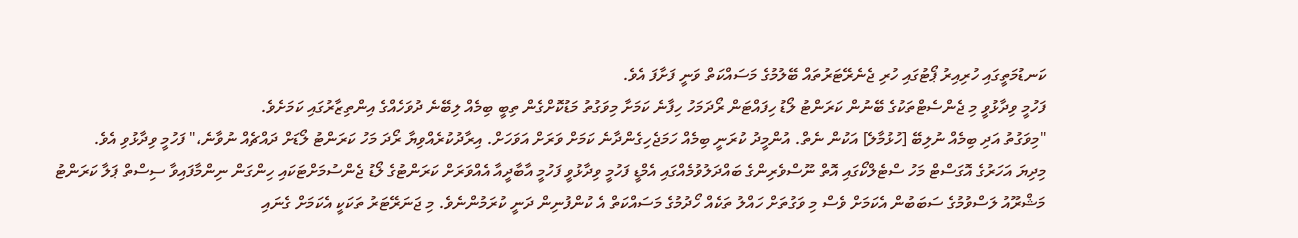ކަނޑުމަތީގައި ހުރިއިރު ޕޯޓުގައި ހުރި ޖެނެރޭޓަރުތައް ބޭލުމުގެ މަސައްކަތް ވަނީ ފަށާފަ އެވެ.
ފަހުމީ ވިދާޅުވީ މި ޖެންސެޓްތަކުގެ ބޭނުން ކަރަންޓު ލޯޑު ހިފައްޓަން ރޯދަމަހު ހިފާނެ ކަމަށާ މިވަގުތު މަޑުކޮށްގެން ތިބީ ބިމެއް ލިބޭނެ ދުވަހެއްގެ އިންތިޒާރުގައި ކަމަށެވެ.
"މިވަގުތު އަދި ބިމެއް ނުލިބޭ [ހުޅުމާލެ] އަކުން ނެތް. އުންމީދު ކުރަނީ ބިމެއް ހަމަޖެހިގެންދާނެ ކަމަށް ވަރަށް އަވަހަށް. އިރާދުކުރެއްވިޔާ ރޯދަ މަހު ކަރަންޓު ލޯޑަށް ދައްޗެއް ނުވާނެ،" ފަހުމީ ވިދާޅުވި އެވެ.
މިދިޔަ އަހަރުގެ އޮގަސްޓް މަހު ސްޓެލްކޯގައި އޮތް ނޫސްވެރިންގެ ބައްދަލުވުމެއްގައި އެމްޑީ ފަހުމީ ވިދާޅުވީ ފަހުމީ އާބާދީއާ އެއްވަރަށް ކަރަންޓުގެ ލޯޑު ޖެންސުމަށްޓަކައި ހިންގަން ނިންމާފައިވާ ސިސްތް ޕަލާ ކަރަންޓު މަޝްރޫއު ލަސްވުމުގެ ސަބަބުން އެކަމަށް ވެސް މި ވަގުތަށް ހައްލު ތަކެއް ހޯދުމުގެ މަސައްކަތް އެ ކުންފުނިން ދަނީ ކުރަމުންނެވެ. މި ޖަނަރޭޓަރު ތަކަކީ އެކަމަށް ގެނައި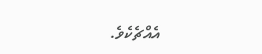އެއްޗެކެވެ.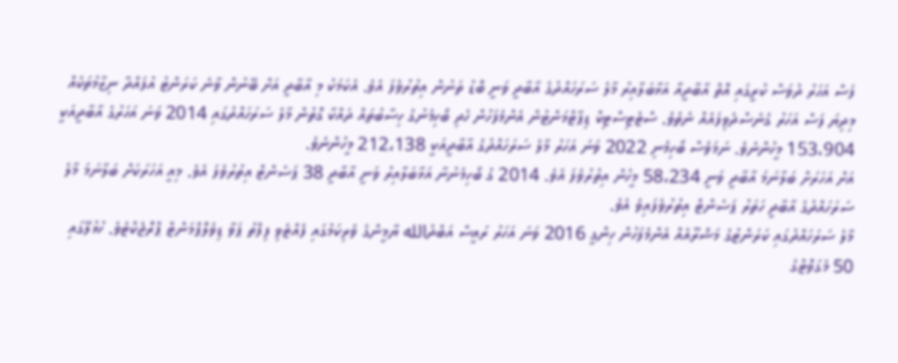ފަސް އަހަރު ދުވަސް ކުރީގައި އޮތް އާބާދީއާ އަޅާބަލާއިރު މާލެ ސަރަހައްދުގެ އާބާދީ ވަނީ ބޮޑު ތަނުން އިތުރުވެފަ އެވެ. އެކަމަކު މި އާބާދީ އަށް ބޭނުން ވާނެ ކަރަންޓު އުފައްދާ ނިޒާމުތަކެއް މިދިޔަ ފަސް އަހަރު ގެނެސްދެވިފައެއް ނެތެވެ. ސްޓެޓިސްޓިކް ޑިޕާޓްމަންޓުން އެންމެފަހުން ހެދި ބޯހިމެނުގެ ހިސާބުތައް ދައްކާ ގޮތުން މާލެ ސަރަހައްދުގައި 2014 ވަނަ އަހަރުގެ އާބާދީއަކީ 153،904 މީހުންނެވެ. ނަމަވެސް ބޯހިމެނި 2022 ވަނަ އަހަރު މާލެ ސަރަހައްދުގެ އާބާދީއަކީ 212،138 މީހުންނެވެ.
އަށް އަހަރަށް ބަލާނަމަ އާބާދީ ވަނީ 58،234 މީހުން އިތުރުވެފަ އެވެ. 2014 ގެ ބޯހިމެނުނާ އަޅާބަލާއިރު ވަނީ އާބާދީ 38 ޕަސެންޓް އިތުރުވެފަ އެވެ. މިއީ އަހަރަކަށް ބަލާނަމަ މާލެ ސަރަހައްދުގެ އާބާދީ ހަތަރު ޕަސެންޓް އިތުރުވެފައިވެ އެވެ.
މާލެ ސަރަހައްދުގައި ކަރަންޓުގެ މަޝްރޫއެއް އެންމެފަހުން ހިންގީ 2016 ވަނަ އަހަރު ރައީސް އަބްދުالله ޔާމީންގެ ވެރިކަމުގައި ފެއްޓެވި ފިފްތު ޕަވާ ޑިވެލޮޕްމަންޓް ޕްރޮޖެކްޓެވެ. ހުޅުލޭގައި 50 މެގަވޮޓްގެ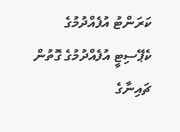ކަރަންޓު އުފެއްދުމުގެ ކެޕޭސިޓީ އުފެއްދުމުގެ ގޮތުން ޗައިނާގެ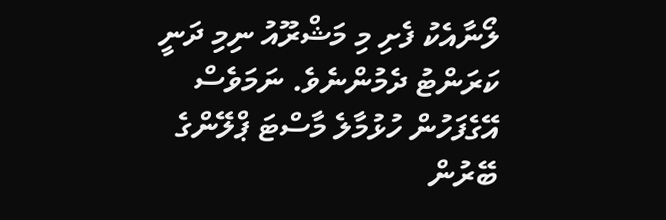ލޯނާއެކު ފެށި މި މަޝްރޫއު ނިމި ދަނީ ކަރަންޓު ދެމުންނެވެ. ނަމަވެސް އޭގެފަހުން ހުޅުމާލެ މާސްޓަ ޕްލޭންގެ ބޭރުން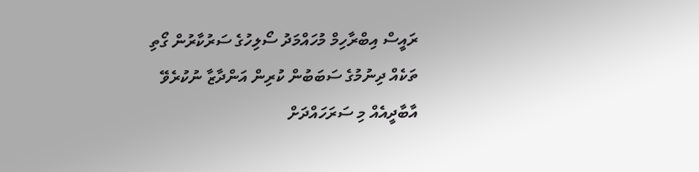ރައީސް އިބްރާހިމް މުހައްމަދު ސޯލިހުގެ ސަރުކާރުން ގޯތި ތަކެއް ދިނުމުގެ ސަބަބުން ކުރިން އަންދާޒާ ނުކުރެވޭ އާބާދީއެއް މި ސަރަހައްދަށް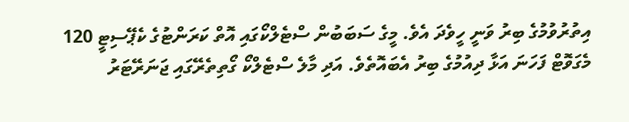އިތުރުވުމުގެ ބިރު ވަނީ ހީވެދަ އެވެ. މީގެ ސަބަބުން ސްޓެލްކޯގައި އޮތް ކަރަންޓުގެ ކެޕޭސިޓީ 120 މެގަވޮޓް ފަހަނަ އަޅާ ދިއުމުގެ ބިރު އެބައޮތެވެ. އަދި މާލެ ސްޓެލްކޯ ގޯތިތެރޭގައި ޖަނަރޭޓަރު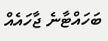ބަހައްޓާނެ ޖާހައެއް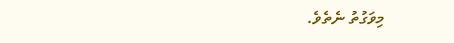މިވަގުތު ނެތެވެ.